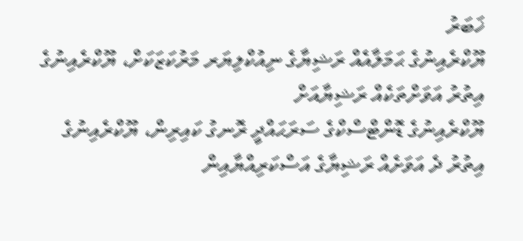ޚަބަރު
ޔޫކްރެއިނުގެ ޙަމަލާއެއް ރަޝިޔާގެ ނިއުކްލިޔަރ މަރުކަޒަކަށް، ޔޫކްރެއިނުގެ އިތުރު އަވަށްތަކެއް ރަޝިޔާއަށް
ޔޫކްރެއިނުގެ ޑޮންޓްސްކްގެ ސަރަޙައްދީ ރޮނގު ކައިރިން، ޔޫކްރެއިނުގެ އިތުރު ދެ އަވަށެއް ރަޝިޔާގެ އަސްކަރިއްޔާއިން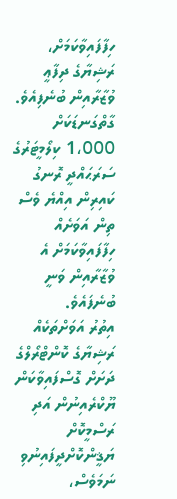ހިފާފައިވާކަމަށް، ރަޝިޔާގެ ދިފާޢީ ވުޒާރާއިން ބުނެފިއެވެ.
ގާތްގަނޑަކަށް 1،000 ކިލޯމީޓަރުގެ ސަރަޙައްދީ ރޮނގު ކައިރިން އިއްޔެ ވެސް ތިން އަވަށެއް ހިފާފައިވާކަމަށް އެ ވުޒާރާއިން ވަނީ ބުނެފައެވެ.
އިތުރު އަވަށްތަކެއް ރަޝިޔާގެ ކޮންޓްރޯލްގެ ދަށަށް ގޮސްފައިވާކަން ޔޫކްރެއިނުން އަދި ރަސްމީކޮށް ޔަޤީންކޮށްދީފައިނުވި ނަމަވެސް،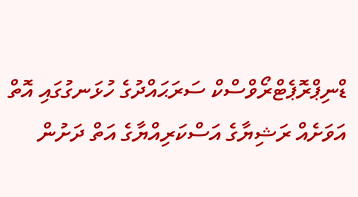ޑްނިޕްރޮޕެޓްރޯވްސްކް ސަރަޙައްދުގެ ހުޅަނގުގައި އޮތް އަވަށެއް ރަޝިޔާގެ އަސްކަރިއްޔާގެ އަތް ދަށުން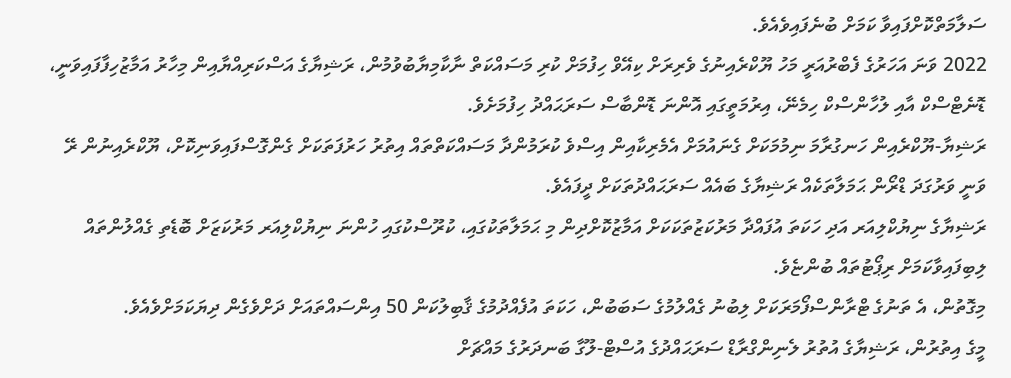ސަލާމަތްކޮށްފައިވާ ކަމަށް ބުނެފައިވެއެވެ.
2022 ވަނަ އަހަރުގެ ފެބްރުއަރީ މަހު ޔޫކްރެއިނުގެ ވެރިރަށް ކިއޭވް ހިފުމަށް ކުރި މަސައްކަތް ނާކާމިޔާބުވުމުން، ރަޝިޔާގެ އަސްކަރިއްޔާއިން މިހާރު އަމާޒުހިފާފައިވަނީ، ޑޮނެޓްސްކް އާއި ލުހާންސްކް ހިމެނޭ، އިރުމަތީގައި އޮންނަ ޑޮންބާސް ސަރަޙައްދު ހިފުމަށެވެ.
ރަޝިޔާ-ޔޫކްރެއިން ހަނގުރާމަ ނިމުމަކަށް ގެނައުމަށް އެމެރިކާއިން އިސްވެ ކުރަމުންދާ މަސައްކަތްތައް އިތުރު ހަރުފަތަކަށް ގެންގޮސްފައިވަނިކޮށް، ޔޫކްރެއިނުން ރޭ ވަނީ ވަރުގަދަ ޑްރޯން ޙަމަލާތަކެއް ރަޝިޔާގެ ބައެއް ސަރަޙައްދުތަކަށް ދީފައެވެ.
ރަޝިޔާގެ ނިޔުކްލިއަރ އަދި ހަކަތަ އުފައްދާ މަރުކަޒުތަކަކަށް އަމާޒުކޮށްދިން މި ޙަމަލާތަކުގައި، ކުރޫސްކުގައި ހުންނަ ނިޔުކްލިއަރ މަރުކަޒަށް ބޮޑެތި ގެއްލުންތައް ލިބިފައިވާކަމަށް ރިޕޯޓުތައް ބުންޏެވެ.
މިގޮތުން، އެ ތަނުގެ ޓްރާންސްފޯމަރަކަށް ލިބުނު ގެއްލުމުގެ ސަބަބުން، ހަކަތަ އުފެއްދުމުގެ ޤާބިލުކަން 50 އިންސައްތައަށް ދަށްވެގެން ދިޔަކަމަށްވެއެވެ.
މީގެ އިތުރުން، ރަޝިޔާގެ އުތުރު ލެނިންގްރާޑް ސަރަޙައްދުގެ އުސްޓް-ލޫގާ ބަނދަރުގެ މައްޗަށް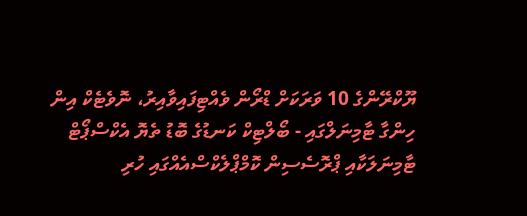ޔޫކްރޭންގެ 10 ވަރަކަށް ޑްރޯން ވެއްޓިފައިވާއިރު، ނޮވެޓެކް އިން ހިންގާ ޓާމިނަލްގައި - ބޯލްޓިކް ކަނޑުގެ ބޮޑު ތެޔޮ އެކްސްޕޯޓް ޓާމިނަލަކާއި ޕްރޮސެސިން ކޮމްޕްލެކްސްއެއްގައި ހުރި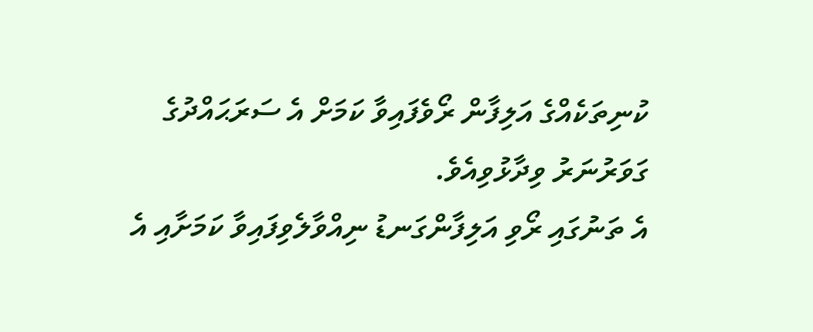ކުނިތަކެއްގެ އަލިފާން ރޯވެފައިވާ ކަމަށް އެ ސަރަޙައްދުގެ ގަވަރުނަރު ވިދާޅުވިއެވެ.
އެ ތަނުގައި ރޯވި އަލިފާންގަނޑު ނިއްވާލެވިފައިވާ ކަމަށާއި އެ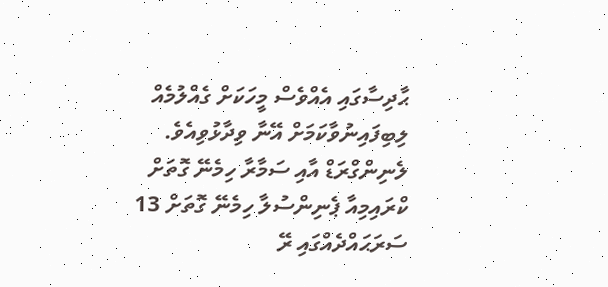ޙާދިސާގައި އެއްވެސް މީހަކަށް ގެއްލުމެއް ލިބިފައިނުވާކަމަށް އޭނާ ވިދާޅުވިއެވެ.
ލެނިންގްރަޑް އާއި ސަމާރާ ހިމެނޭ ގޮތަށް ކްރައިމިއާ ޕެނިންސުލާ ހިމެނޭ ގޮތަށް 13 ސަރަޙައްދެއްގައި ރޭ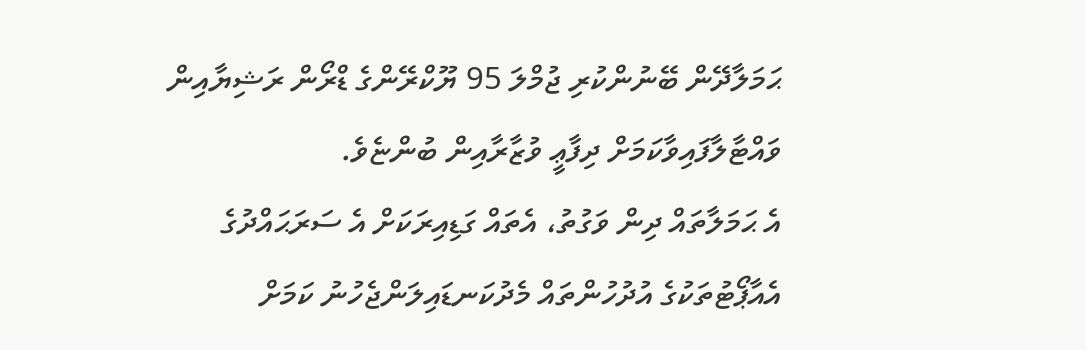ޙަމަލާދޭން ބޭނުންކުރި ޖުމްލަ 95 ޔޫކްރޭންގެ ޑްރޯން ރަޝިޔާއިން ވައްޓާލާފައިވާކަމަށް ދިފާޢީ ވުޒާރާއިން ބުންޏެވެ.
އެ ޙަމަލާތައް ދިން ވަގުތު، އެތައް ގަޑިއިރަކަށް އެ ސަރަޙައްދުގެ އެއާޕޯޓުތަކުގެ އުދުހުންތައް މެދުކަނޑައިލަންޖެހުނު ކަމަށް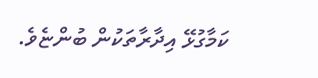ކަމާގުޅޭ އިދާރާތަކުން ބުންޏެވެ.